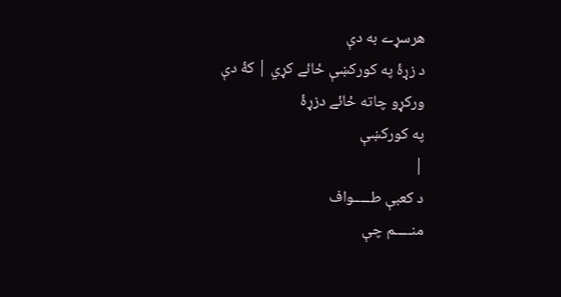هرسړے به دې
د زړۀ په کورکښې ځائے کړي | کۀ دې
ورکړو چاته ځائے دزړۀ
په کورکښې
|
د کعبې طـــــواف
منـــــم چې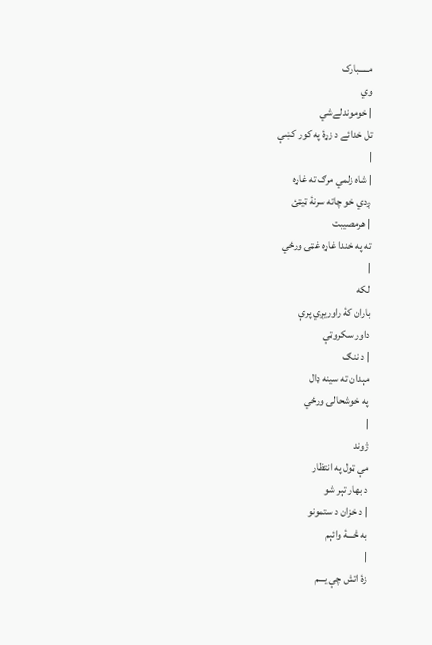مـــــبارک
وي
| خوموندلےشي
تل خدائے د زړۀ په کور کښې
|
| شاه زلمي مرګ ته غاړه
ږدي خو چاته سرنۀ ټيټئ
| هرمصيبت
ته په خندا غاړه غټۍ ورځي
|
لکه
باران کۀ راوريږي پرې
داور سکروټې
| د ننګ
مېدان ته سينه ډال
په خوشحالۍ ورځي
|
ژوند
مې ټول په انتظار
د بهار تېر شو
| د خزان د ستمونو
به څـــۀ وائېم
|
زۀ اتش چې يـــم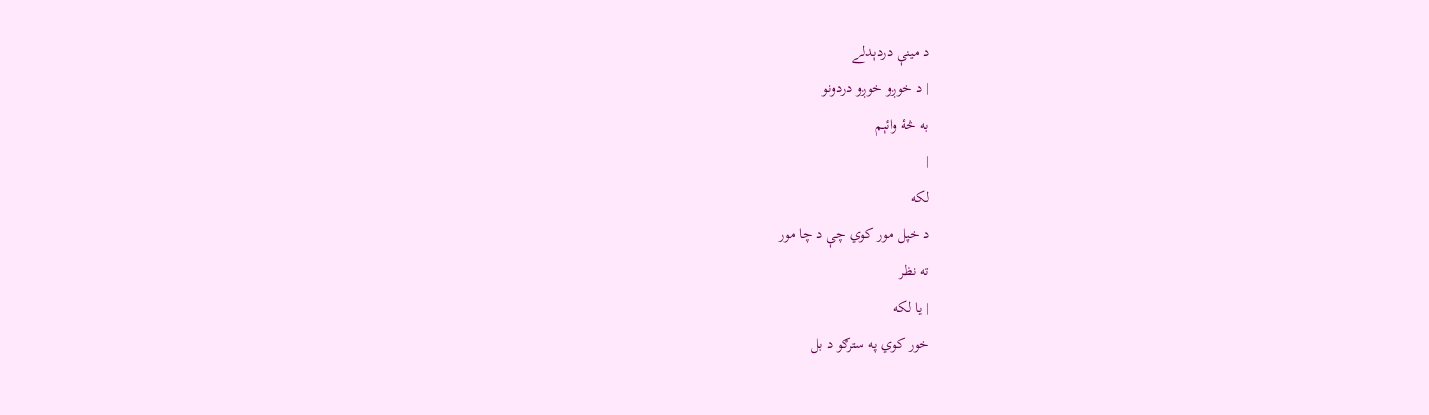د مينې دردېدلے
| د خوږو خوږو دردونو
به څۀ وائېم
|
لکه
د خپل مور کوي چې د چا مور
ته نظر
| يا لکه
خور کوي په سترګو د بل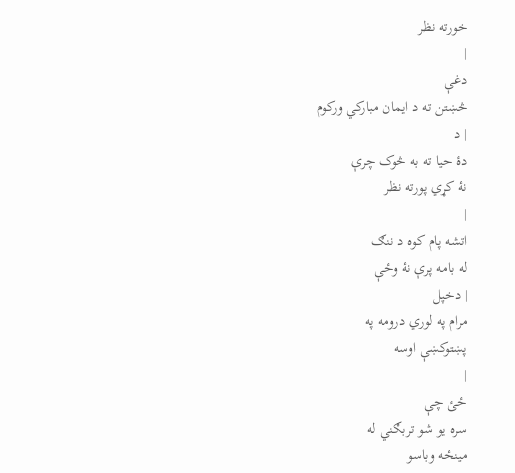خورته نظر
|
دغې
څښتن ته د ايمان مبارکي ورکوم
| د
دۀ حيا ته به څوک چرې
نۀ کړي پورته نظر
|
اتشه پام کوه د ننګ
له بامه پرې نۀ وځې
| دخپل
مرام په لوري درومه په
پښتوکښې اوسه
|
ځئ چې
سره يو شو تربګني له
مينځه وباسو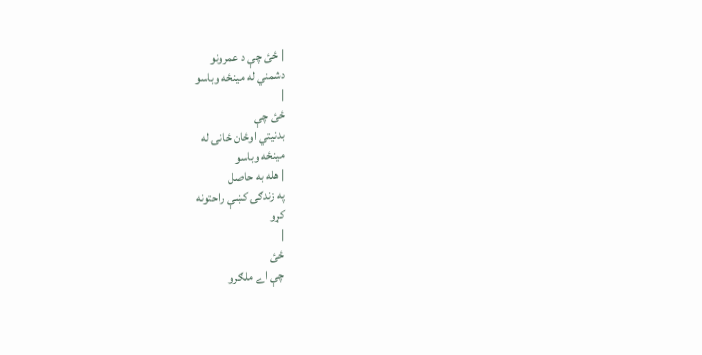| ځئ چې د عمرونو
دشمني له مينځه وباسو
|
ځئ چې
بدنيتي اوځان ځانۍ له
مينځه وباسو
| هله به حاصل
په زندګۍ کښې راحتونه
کړو
|
ځئ
چې اے ملګرو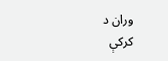وران د
کرکې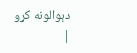دېوالونه کړو
|